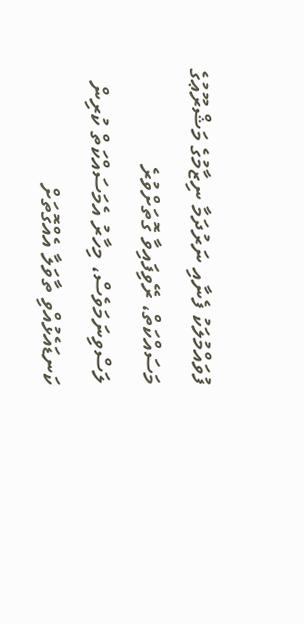ފުވައްމުލަކު ފެނާއި ނަރުދަމާ ނިޒާމުގެ މަޝްރޫޢުގެ މަސައްކަތް، ރޭވިފައިވާ ގޮތަށްވުރެ ލަސްވިނަމަވެސް، މިހާރު އެމަސައްކަތް ކުރިން ކަނޑައެޅުއްވި ތާވަލާ އެއްގޮތަށް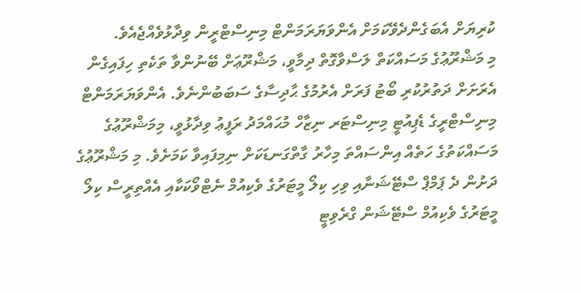ކުރިޔަށް އެބަގެންދެވޭކަމަށް އެންވަޔަރަމަންޓް މިނިސްޓްރީން ވިދާޅުވެއްޖެއެވެ.
މި މަޝްރޫޢުގެ މަސައްކަތް ލަސްވާގޮތް ދިމާވީ، މަޝްރޫޢަށް ބޭނުންވާ ތަކެތި ހިފައިގެން އެރަށަށް ދަތުރުކުރި ބޯޓު ފަރަށް އެރުމުގެ ޙާދިސާގެ ސަބަބުންނެވެ. އެންވަޔަރަމަންޓް މިނިސްޓްރީގެ ޑެޕިއުޓީ މިނިސްޓަރ ނިޒާހް މުޙައްމަދު ރަފީޢު ވިދާޅުވީ، މިމަޝްރޫޢުގެ މަސައްކަތުގެ ހަތެއް އިންސައްތަ މިހާރު ގާތްގަނޑަކަށް ނިމިފައިވާ ކަމަށެވެ. މި މަޝްރޫޢުގެ ދަށުން ދެ ޕަމްޕް ސްޓޭޝަނާއި ވިހި ކިލޯ މީޓަރުގެ ވެކިއުމް ނެޓްވޯކަކާއި އެއްތިރީސް ކިލޯ މީޓަރުގެ ވެކިއުމް ސްޓޭޝަން ގްރެވިޓީ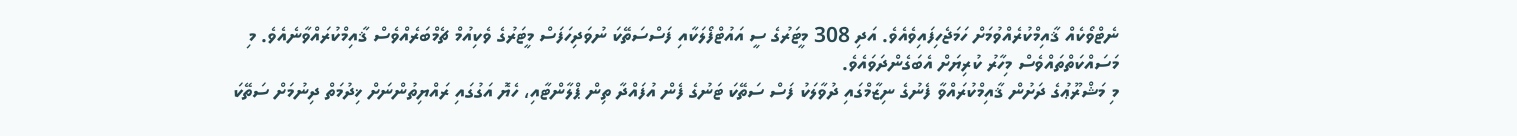ނެޓްވޯކެއް ޤާއިމްކުރެއްވުމަށް ހަމަޖެހިފައިވެއެވެ. އަދި 308 މީޓަރުގެ ސީ އައުޓްފޯލަކާއި ފަސްސަތޭކަ ނުވަދިހަފަސް މީޓަރުގެ ވެކިއުމް ޗެމްބަރެއްވެސް ޤާއިމްކުރައްވާނެއެވެ. މި މަސައްކަތްތައްވެސް މިހާރު ކުރިޔަށް އެބަގެންދަވައެވެ.
މި މަޝްރޫޢުގެ ދަށުން ޤާއިމްކުރައްވާ ފެނުގެ ނިޒާމްގައި ދުވާލަކު ފަސް ސަތޭކަ ޓަނުގެ ފެން އުފައްދާ ތިން ޕްލާންޓާއި، ހެޔޮ އަގުގައި ރައްޔިތުންނަށް ޚިދުމަތް ދިނުމަށް ސަތޭކަ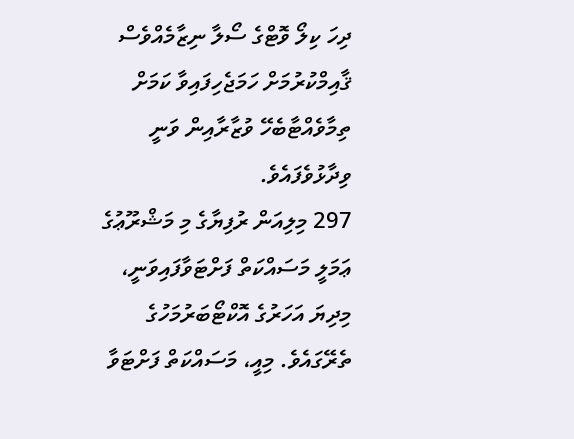ދިހަ ކިލޯ ވޮޓްގެ ސޯލާ ނިޒާމެއްވެސް ޤާއިމްކުރުމަށް ހަމަޖެހިފައިވާ ކަމަށް ތިމާވެއްޓާބެހޭ ވުޒާރާއިން ވަނީ ވިދާޅުވެފައެވެ.
297 މިލިއަން ރުފިޔާގެ މި މަޝްރޫޢުގެ ޢަމަލީ މަސައްކަތް ފަށްޓަވާފައިވަނީ، މިދިޔަ އަހަރުގެ އޮކްޓޯބަރުމަހުގެ ތެރޭގައެވެ. މިއީ، މަސައްކަތް ފަށްޓަވާ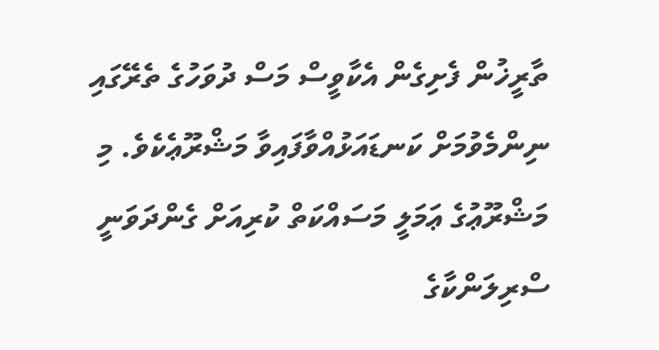ތާރީޚުން ފެށިގެން އެކާވީސް މަސް ދުވަހުގެ ތެރޭގައި ނިންމެވުމަށް ކަނޑައަޅުއްވާފައިވާ މަޝްރޫޢެކެވެ. މި މަޝްރޫޢުގެ ޢަމަލީ މަސައްކަތް ކުރިއަށް ގެންދަވަނީ ސްރިލަންކާގެ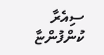ސިއެރާ ކުންފުންޏާ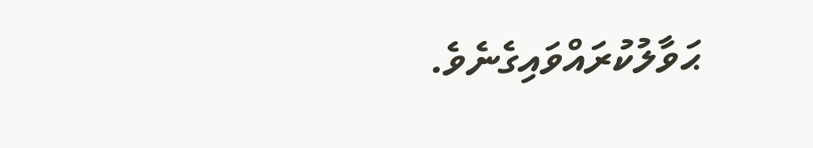ޙަވާލުކުރައްވައިގެނެވެ.